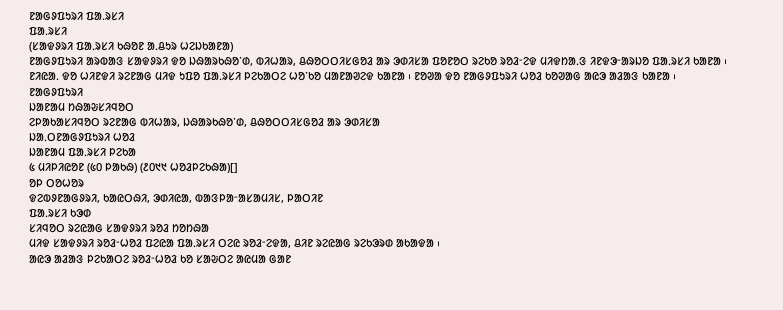ᱱᱟᱜᱽᱯᱩᱨᱤ ᱯᱟᱹᱨᱥᱤ
ᱯᱟᱹᱨᱥᱤ
(ᱥᱟᱫᱽᱨᱤ ᱯᱟᱹᱨᱥᱤ ᱠᱷᱚᱱ ᱟᱹᱪᱩᱨ ᱦᱮᱡᱠᱟᱱᱟ)
ᱱᱟᱜᱽᱯᱩᱨᱤ ᱟᱨᱵᱟᱝ ᱥᱟᱫᱽᱨᱤ ᱫᱚ ᱡᱷᱟᱨᱠᱷᱚᱸᱰ, ᱵᱤᱦᱟᱨ, ᱪᱷᱚᱛᱛᱤᱥᱜᱚᱲ ᱟᱨ ᱳᱰᱤᱥᱟ ᱯᱚᱱᱚᱛ ᱨᱮᱠᱚ ᱨᱚᱲᱼᱮᱫ ᱢᱤᱫᱴᱟᱹᱝ ᱤᱱᱫᱳᱼᱟᱨᱡᱚ ᱯᱟᱹᱨᱥᱤ ᱠᱟᱱᱟ ᱾ ᱱᱤᱭᱟᱹ ᱫᱚ ᱦᱤᱱᱫᱤ ᱨᱮᱱᱟᱜ ᱢᱤᱫ ᱩᱯᱚ ᱯᱟᱹᱨᱥᱤ ᱞᱮᱠᱟᱛᱮ ᱦᱚᱸᱠᱚ ᱢᱟᱱᱟᱣᱮᱫ ᱠᱟᱱᱟ ᱾ ᱱᱚᱣᱟ ᱫᱚ ᱱᱟᱜᱽᱯᱩᱨᱤ ᱦᱚᱲ ᱠᱚᱣᱟᱜ ᱟᱭᱳ ᱟᱲᱟᱝ ᱠᱟᱱᱟ ᱾
ᱱᱟᱜᱽᱯᱩᱨᱤ
ᱡᱟᱱᱟᱢ ᱴᱷᱟᱶᱥᱤᱧᱚᱛ
ᱮᱞᱟᱠᱟᱥᱤᱧᱚᱛ ᱨᱮᱱᱟᱜ ᱵᱤᱦᱟᱨ, ᱡᱷᱟᱨᱠᱷᱚᱸᱰ, ᱪᱷᱚᱛᱛᱤᱥᱜᱚᱲ ᱟᱨ ᱳᱰᱤᱥᱟ
ᱡᱟᱹᱛᱱᱟᱜᱽᱯᱩᱨᱤ ᱦᱚᱲ
ᱡᱟᱱᱟᱢ ᱯᱟᱹᱨᱥᱤ ᱞᱮᱠᱟ
᱕ ᱢᱤᱞᱤᱭᱚᱱ (᱕᱐ ᱞᱟᱠᱷ) (᱒᱐᱑᱑ ᱦᱚᱲᱞᱮᱠᱷᱟ)[]
ᱚᱞ ᱛᱚᱦᱚᱨ
ᱫᱮᱵᱽᱱᱟᱜᱽᱨᱤ, ᱠᱟᱭᱛᱷᱤ, ᱳᱰᱤᱭᱟ, ᱵᱟᱝᱞᱟᱼᱟᱥᱟᱢᱤᱥ, ᱞᱟᱛᱤᱱ
ᱯᱟᱹᱨᱥᱤ ᱠᱳᱰ
ᱥᱤᱧᱚᱛ ᱨᱮᱭᱟᱜ ᱥᱟᱫᱽᱨᱤ ᱨᱚᱲ ᱴᱚᱴᱷᱟ
ᱢᱤᱫ ᱥᱟᱫᱽᱨᱤ ᱨᱚᱲᱼᱦᱚᱲ ᱯᱮᱭᱟ ᱯᱟᱹᱨᱥᱤ ᱛᱮᱭ ᱨᱚᱲᱼᱮᱫᱟ, ᱪᱤᱱ ᱨᱮᱭᱟᱜ ᱨᱮᱠᱳᱨᱰ ᱟᱠᱟᱫᱟ ᱾
ᱟᱭᱳ ᱟᱲᱟᱝ ᱞᱮᱠᱟᱛᱮ ᱨᱚᱲᱼᱦᱚᱲ ᱠᱚ ᱥᱟᱶᱛᱮ ᱟᱭᱢᱟ ᱜᱟᱱ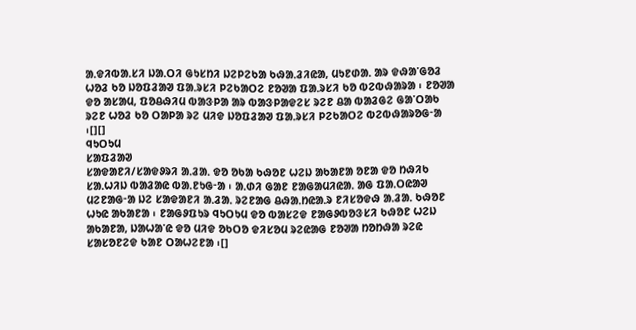ᱟᱹᱫᱤᱵᱟᱹᱥᱤ ᱡᱟᱹᱛᱤ ᱜᱩᱥᱴᱤ ᱡᱮᱞᱮᱠᱟ ᱠᱷᱟᱹᱲᱤᱭᱟ, ᱢᱩᱱᱰᱟᱹ ᱟᱨ ᱫᱷᱟᱸᱜᱚᱲ ᱦᱚᱲ ᱠᱚ ᱡᱚᱯᱲᱟᱣ ᱯᱟᱹᱨᱥᱤ ᱞᱮᱠᱟᱛᱮ ᱱᱚᱣᱟ ᱯᱟᱹᱨᱥᱤ ᱠᱚ ᱵᱮᱵᱷᱟᱨᱟ ᱾ ᱱᱚᱣᱟ ᱫᱚ ᱟᱥᱟᱢ, ᱯᱚᱪᱷᱤᱢ ᱵᱟᱝᱞᱟ ᱟᱨ ᱵᱟᱝᱞᱟᱫᱮᱥ ᱨᱮᱱ ᱪᱟ ᱵᱟᱲᱜᱮ ᱜᱟᱸᱛᱟᱠ ᱨᱮᱱ ᱦᱚᱲ ᱠᱚ ᱛᱟᱞᱟ ᱨᱮ ᱢᱤᱫ ᱡᱚᱯᱲᱟᱣ ᱯᱟᱹᱨᱥᱤ ᱞᱮᱠᱟᱛᱮ ᱵᱮᱵᱷᱟᱨᱚᱜᱼᱟ ᱾[][]
ᱧᱩᱛᱩᱢ
ᱥᱟᱯᱲᱟᱣ
ᱥᱟᱫᱟᱱᱤ/ᱥᱟᱫᱽᱨᱤ ᱟᱹᱲᱟᱹ ᱫᱚ ᱚᱠᱟ ᱠᱷᱚᱱ ᱦᱮᱡ ᱟᱠᱟᱱᱟ ᱚᱱᱟ ᱫᱚ ᱴᱷᱤᱠ ᱥᱟᱹᱦᱤᱡ ᱵᱟᱲᱟᱭ ᱵᱟᱹᱱᱩᱜᱼᱟ ᱾ ᱟᱹᱰᱤ ᱜᱟᱱ ᱱᱟᱜᱟᱢᱤᱭᱟᱹ ᱟᱜ ᱯᱟᱹᱛᱭᱟᱣ ᱢᱮᱱᱟᱜᱼᱟ ᱡᱮ ᱥᱟᱫᱟᱱᱤ ᱟᱹᱲᱟᱹ ᱨᱮᱱᱟᱜ ᱪᱷᱟᱹᱴᱭᱟᱹᱨ ᱱᱤᱥᱚᱫᱷ ᱟᱹᱲᱟᱹ ᱠᱷᱚᱱ ᱦᱩᱭ ᱟᱠᱟᱱᱟ ᱾ ᱱᱟᱜᱽᱯᱩᱨ ᱧᱩᱛᱩᱢ ᱫᱚ ᱵᱟᱥᱮᱫ ᱱᱟᱜᱽᱵᱚᱝᱥᱤ ᱠᱷᱚᱱ ᱦᱮᱡ ᱟᱠᱟᱱᱟ, ᱡᱟᱦᱟᱸᱭ ᱫᱚ ᱢᱤᱫ ᱚᱠᱛᱚ ᱫᱤᱥᱚᱢ ᱨᱮᱭᱟᱜ ᱱᱚᱣᱟ ᱴᱚᱴᱷᱟ ᱨᱮᱭ ᱥᱟᱥᱚᱱᱮᱫ ᱠᱟᱱ ᱛᱟᱦᱮᱱᱟ ᱾[]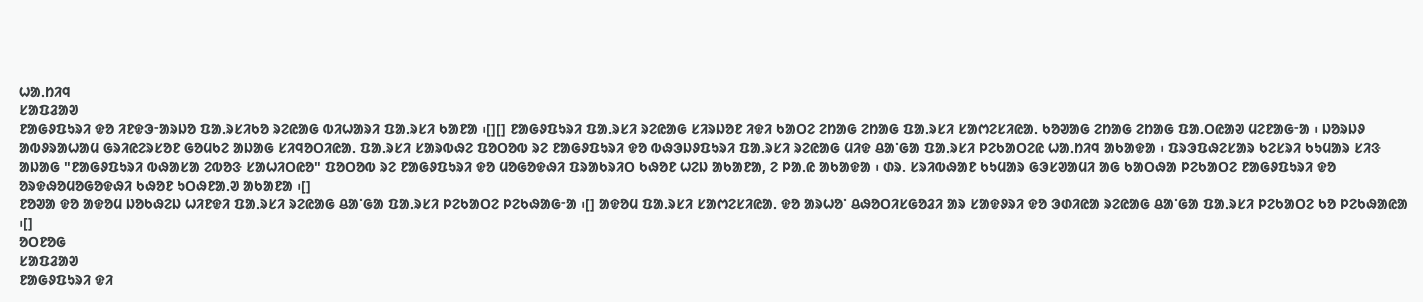ᱦᱟᱹᱴᱤᱧ
ᱥᱟᱯᱲᱟᱣ
ᱱᱟᱜᱽᱯᱩᱨᱤ ᱫᱚ ᱤᱱᱫᱳᱼᱟᱨᱡᱚ ᱯᱟᱹᱨᱥᱤᱠᱚ ᱨᱮᱭᱟᱜ ᱵᱤᱦᱟᱨᱤ ᱯᱟᱹᱨᱥᱤ ᱠᱟᱱᱟ ᱾[][] ᱱᱟᱜᱽᱯᱩᱨᱤ ᱯᱟᱹᱨᱥᱤ ᱨᱮᱭᱟᱜ ᱥᱤᱨᱡᱚᱱ ᱤᱫᱤ ᱠᱟᱛᱮ ᱮᱴᱟᱜ ᱮᱴᱟᱜ ᱯᱟᱹᱨᱥᱤ ᱥᱟᱬᱮᱥᱤᱭᱟᱹ ᱠᱚᱣᱟᱜ ᱮᱴᱟᱜ ᱮᱴᱟᱜ ᱯᱟᱹᱛᱭᱟᱣ ᱢᱮᱱᱟᱜᱼᱟ ᱾ ᱡᱚᱨᱡᱽ ᱟᱵᱽᱨᱟᱦᱟᱢ ᱜᱨᱤᱭᱮᱨᱥᱚᱱ ᱜᱚᱢᱠᱮ ᱟᱡᱟᱜ ᱥᱤᱧᱚᱛᱤᱭᱟᱹ ᱯᱟᱹᱨᱥᱤ ᱥᱟᱨᱵᱷᱮ ᱯᱚᱛᱚᱵ ᱨᱮ ᱱᱟᱜᱽᱯᱩᱨᱤ ᱫᱚ ᱵᱷᱳᱡᱽᱯᱩᱨᱤ ᱯᱟᱹᱨᱥᱤ ᱨᱮᱭᱟᱜ ᱢᱤᱫ ᱪᱟᱸᱜᱟ ᱯᱟᱹᱨᱥᱤ ᱞᱮᱠᱟᱛᱮᱭ ᱦᱟᱹᱴᱤᱧ ᱟᱠᱟᱫᱟ ᱾ ᱯᱨᱳᱯᱷᱮᱥᱟᱨ ᱠᱮᱥᱨᱤ ᱠᱩᱢᱟᱨ ᱥᱤᱝ ᱟᱡᱟᱜ "ᱱᱟᱜᱽᱯᱩᱨᱤ ᱵᱷᱟᱥᱟ ᱮᱵᱚᱝ ᱥᱟᱦᱤᱛᱭᱚ" ᱯᱚᱛᱚᱵ ᱨᱮ ᱱᱟᱜᱽᱯᱩᱨᱤ ᱫᱚ ᱢᱚᱜᱚᱫᱷᱤ ᱯᱨᱟᱠᱨᱤᱛ ᱠᱷᱚᱱ ᱦᱮᱡ ᱟᱠᱟᱱᱟ, ᱮ ᱞᱟᱹᱭ ᱟᱠᱟᱫᱟ ᱾ ᱰᱨ. ᱥᱨᱤᱵᱷᱟᱱ ᱠᱩᱢᱟᱨ ᱜᱳᱥᱣᱟᱢᱤ ᱟᱜ ᱠᱟᱛᱷᱟ ᱞᱮᱠᱟᱛᱮ ᱱᱟᱜᱽᱯᱩᱨᱤ ᱫᱚ ᱚᱨᱫᱷᱚᱢᱚᱜᱚᱫᱷᱤ ᱠᱷᱚᱱ ᱩᱛᱷᱱᱟᱹᱣ ᱟᱠᱟᱱᱟ ᱾[]
ᱱᱚᱣᱟ ᱫᱚ ᱟᱫᱚᱢ ᱡᱚᱠᱷᱮᱡ ᱦᱤᱱᱫᱤ ᱯᱟᱹᱨᱥᱤ ᱨᱮᱭᱟᱜ ᱪᱟᱸᱜᱟ ᱯᱟᱹᱨᱥᱤ ᱞᱮᱠᱟᱛᱮ ᱞᱮᱠᱷᱟᱜᱼᱟ ᱾[] ᱟᱫᱚᱢ ᱯᱟᱹᱨᱥᱤ ᱥᱟᱬᱮᱥᱤᱭᱟᱹ ᱫᱚ ᱟᱨᱦᱚᱸ ᱪᱷᱚᱛᱤᱥᱜᱚᱲᱤ ᱟᱨ ᱥᱟᱫᱽᱨᱤ ᱫᱚ ᱳᱰᱤᱭᱟ ᱨᱮᱭᱟᱜ ᱪᱟᱸᱜᱟ ᱯᱟᱹᱨᱥᱤ ᱞᱮᱠᱟᱛᱮ ᱠᱚ ᱞᱮᱠᱷᱟᱭᱟ ᱾[]
ᱚᱛᱱᱚᱜ
ᱥᱟᱯᱲᱟᱣ
ᱱᱟᱜᱽᱯᱩᱨᱤ ᱫᱤ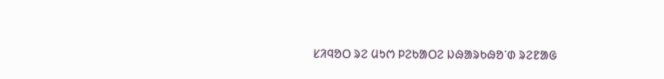ᱥᱤᱧᱚᱛ ᱨᱮ ᱢᱩᱬ ᱞᱮᱠᱟᱛᱮ ᱡᱷᱟᱨᱠᱷᱚᱸᱰ ᱨᱮᱱᱟᱜ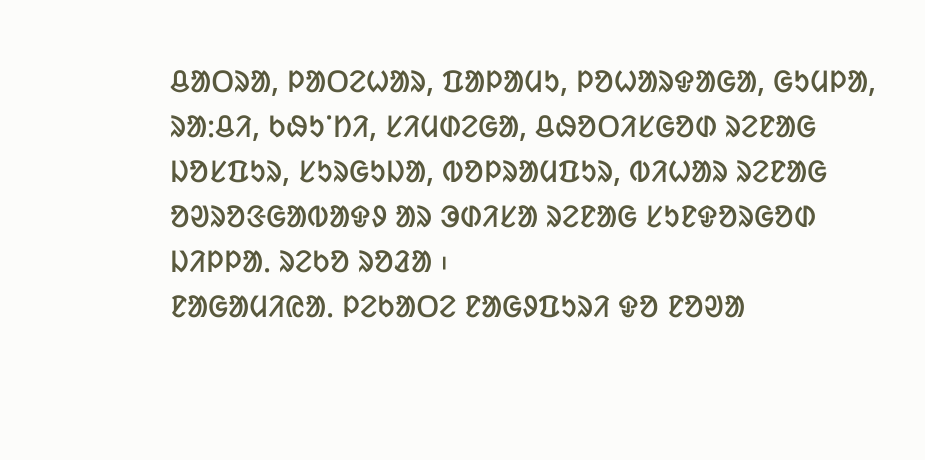ᱪᱟᱛᱨᱟ, ᱞᱟᱛᱮᱦᱟᱨ, ᱯᱟᱞᱟᱢᱩ, ᱞᱚᱦᱟᱨᱫᱟᱜᱟ, ᱜᱩᱢᱞᱟ, ᱨᱟᱺᱪᱤ, ᱠᱷᱩᱸᱴᱤ, ᱥᱤᱢᱰᱮᱜᱟ, ᱪᱷᱚᱛᱤᱥᱜᱚᱰ ᱨᱮᱱᱟᱜ ᱡᱚᱥᱯᱩᱨ, ᱥᱩᱨᱜᱩᱡᱟ, ᱵᱚᱞᱨᱟᱢᱯᱩᱨ, ᱵᱤᱦᱟᱨ ᱨᱮᱱᱟᱜ ᱚᱣᱨᱚᱝᱜᱟᱵᱟᱫᱽ ᱟᱨ ᱳᱰᱤᱥᱟ ᱨᱮᱱᱟᱜ ᱥᱩᱱᱫᱚᱨᱜᱚᱰ ᱡᱤᱞᱞᱟᱹ ᱨᱮᱠᱚ ᱨᱚᱲᱟ ᱾
ᱱᱟᱜᱟᱢᱤᱭᱟᱹ ᱞᱮᱠᱟᱛᱮ ᱱᱟᱜᱽᱯᱩᱨᱤ ᱫᱚ ᱱᱚᱣᱟ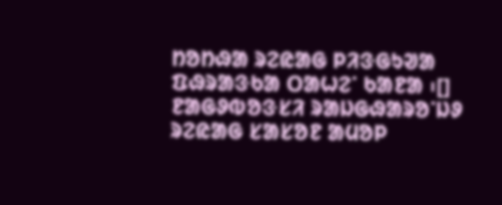ᱴᱚᱴᱷᱟ ᱨᱮᱭᱟᱜ ᱞᱤᱝᱜᱩᱣᱟ ᱯᱷᱨᱟᱝᱠᱟ ᱛᱟᱦᱮᱸ ᱠᱟᱱᱟ ᱾[] ᱱᱟᱜᱽᱵᱚᱝᱥᱤ ᱨᱟᱡᱜᱷᱟᱨᱚᱸᱡᱽ ᱨᱮᱭᱟᱜ ᱥᱟᱥᱚᱱ ᱟᱢᱚᱞ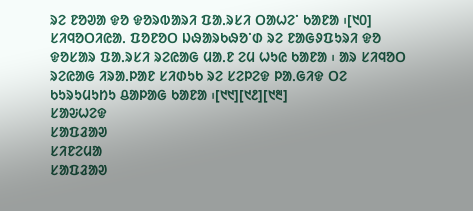ᱨᱮ ᱱᱚᱣᱟ ᱫᱚ ᱫᱚᱨᱵᱟᱨᱤ ᱯᱟᱹᱨᱥᱤ ᱛᱟᱦᱮᱸ ᱠᱟᱱᱟ ᱾[᱑᱐] ᱥᱤᱧᱚᱛᱤᱭᱟᱹ ᱯᱚᱱᱚᱛ ᱡᱷᱟᱨᱠᱷᱚᱸᱰ ᱨᱮ ᱱᱟᱜᱽᱯᱩᱨᱤ ᱫᱚ ᱫᱚᱥᱟᱨ ᱯᱟᱹᱨᱥᱤ ᱨᱮᱭᱟᱜ ᱢᱟᱹᱱ ᱮᱢ ᱦᱩᱭ ᱠᱟᱱᱟ ᱾ ᱟᱨ ᱥᱤᱧᱚᱛ ᱨᱮᱭᱟᱜ ᱤᱨᱟᱹᱞᱟᱱ ᱥᱤᱰᱩᱠ ᱨᱮ ᱥᱮᱞᱮᱫ ᱞᱟᱹᱜᱤᱫ ᱛᱮ ᱠᱩᱨᱩᱢᱩᱴᱩ ᱪᱟᱞᱟᱜ ᱠᱟᱱᱟ ᱾[᱑᱑][᱑᱒][᱑᱓]
ᱥᱟᱶᱦᱮᱫ
ᱥᱟᱯᱲᱟᱣ
ᱥᱤᱱᱮᱢᱟ
ᱥᱟᱯᱲᱟᱣ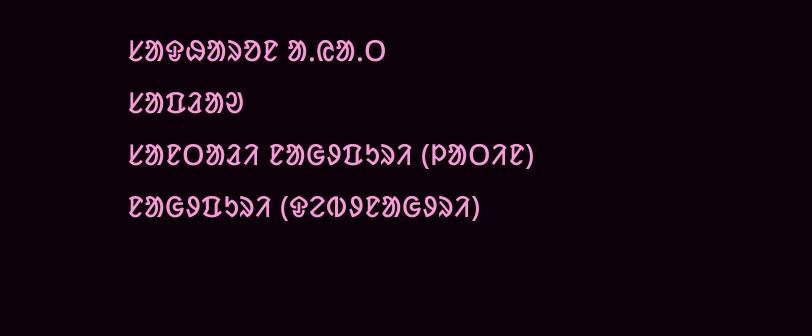ᱥᱟᱫᱷᱟᱨᱚᱱ ᱟᱹᱭᱟᱹᱛ
ᱥᱟᱯᱲᱟᱣ
ᱥᱟᱱᱛᱟᱲᱤ ᱱᱟᱜᱽᱯᱩᱨᱤ (ᱞᱟᱛᱤᱱ) ᱱᱟᱜᱽᱯᱩᱨᱤ (ᱫᱮᱵᱽᱱᱟᱜᱽᱨᱤ)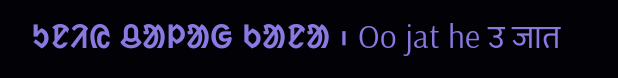ᱩᱱᱤᱭ ᱪᱟᱞᱟᱜ ᱠᱟᱱᱟ ᱾ Oo jat he उ जात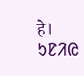हे।
ᱩᱱᱤᱭ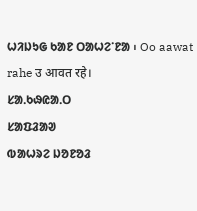ᱦᱤᱡᱩᱜ ᱠᱟᱱ ᱛᱟᱦᱮᱸᱱᱟ ᱾ Oo aawat rahe उ आवत रहे।
ᱥᱟᱹᱠᱷᱭᱟᱹᱛ
ᱥᱟᱯᱲᱟᱣ
ᱵᱟᱦᱨᱮ ᱡᱚᱱᱚᱲ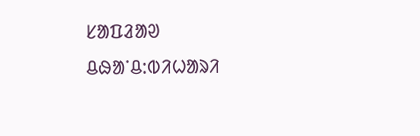ᱥᱟᱯᱲᱟᱣ
ᱪᱷᱟᱸᱪ:ᱵᱤᱦᱟᱨᱤ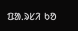ᱯᱟᱹᱨᱥᱤ ᱠᱚ